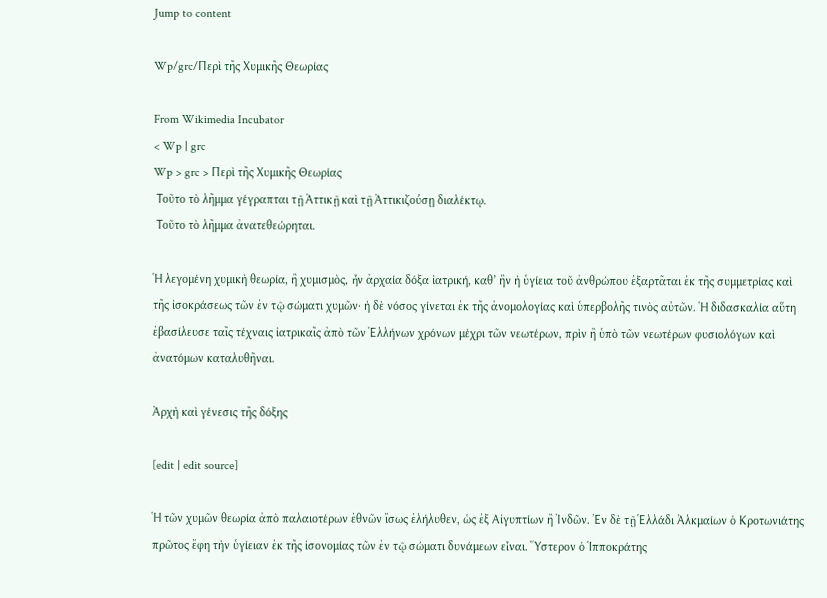Jump to content

Wp/grc/Περὶ τῆς Χυμικῆς Θεωρίας

From Wikimedia Incubator
< Wp | grc
Wp > grc > Περὶ τῆς Χυμικῆς Θεωρίας
 Τοῦτο τὸ λῆμμα γέγραπται τῇ Ἀττικῇ καὶ τῇ Ἀττικιζούσῃ διαλέκτῳ.
 Τοῦτο τὸ λῆμμα ἀνατεθεώρηται.

Ἡ λεγομένη χυμικὴ θεωρία, ἢ χυμισμὸς, ἦν ἀρχαία δόξα ἰατρική, καθ’ ἣν ἡ ὑγίεια τοῦ ἀνθρώπου ἐξαρτᾶται ἐκ τῆς συμμετρίας καὶ τῆς ἰσοκράσεως τῶν ἐν τῷ σώματι χυμῶν· ἡ δὲ νόσος γίνεται ἐκ τῆς ἀνομολογίας καὶ ὑπερβολῆς τινὸς αὐτῶν. Ἡ διδασκαλία αὕτη ἐβασίλευσε ταῖς τέχναις ἰατρικαῖς ἀπὸ τῶν Ἑλλήνων χρόνων μέχρι τῶν νεωτέρων, πρὶν ἢ ὑπὸ τῶν νεωτέρων φυσιολόγων καὶ ἀνατόμων καταλυθῆναι.

Ἀρχὴ καὶ γένεσις τῆς δόξης

[edit | edit source]

Ἡ τῶν χυμῶν θεωρία ἀπὸ παλαιοτέρων ἐθνῶν ἴσως ἐλήλυθεν, ὡς ἐξ Αἰγυπτίων ἢ Ἰνδῶν. Ἐν δὲ τῇ Ἑλλάδι Ἀλκμαίων ὁ Κροτωνιάτης πρῶτος ἔφη τὴν ὑγίειαν ἐκ τῆς ἰσονομίας τῶν ἐν τῷ σώματι δυνάμεων εἶναι. Ὕστερον ὁ Ἱπποκράτης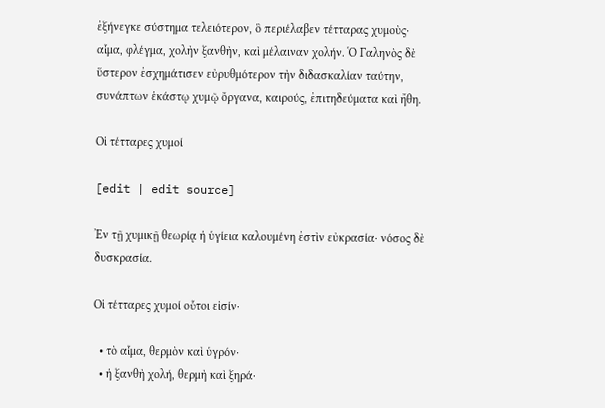ἐξήνεγκε σύστημα τελειότερον, ὃ περιέλαβεν τέτταρας χυμοὺς· αἷμα, φλέγμα, χολὴν ξανθὴν, καὶ μέλαιναν χολήν. Ὁ Γαληνὸς δὲ ὕστερον ἐσχημάτισεν εὐρυθμότερον τὴν διδασκαλίαν ταύτην, συνάπτων ἑκάστῳ χυμῷ ὄργανα, καιρούς, ἐπιτηδεύματα καὶ ἤθη.

Οἱ τέτταρες χυμοί

[edit | edit source]

Ἐν τῇ χυμικῇ θεωρίᾳ ἡ ὑγίεια καλουμένη ἐστὶν εὐκρασία· νόσος δὲ δυσκρασία.

Οἱ τέτταρες χυμοί οὗτοι εἰσίν·

  • τὸ αἷμα, θερμὸν καὶ ὑγρόν·
  • ἡ ξανθὴ χολή, θερμὴ καὶ ξηρά·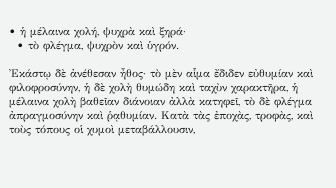• ἡ μέλαινα χολή, ψυχρὰ καὶ ξηρά·
  • τὸ φλέγμα, ψυχρὸν καὶ ὑγρόν.

Ἐκάστῳ δὲ ἀνέθεσαν ἦθος· τὸ μὲν αἷμα ἔδιδεν εὐθυμίαν καὶ φιλοφροσύνην, ἡ δὲ χολὴ θυμώδη καὶ ταχὺν χαρακτῆρα, ἡ μέλαινα χολὴ βαθεῖαν διάνοιαν ἀλλὰ κατηφεῖ, τὸ δὲ φλέγμα ἀπραγμοσύνην καὶ ῥᾳθυμίαν. Κατὰ τὰς ἐποχὰς, τροφὰς, καὶ τοὺς τόπους οἱ χυμοὶ μεταβάλλουσιν,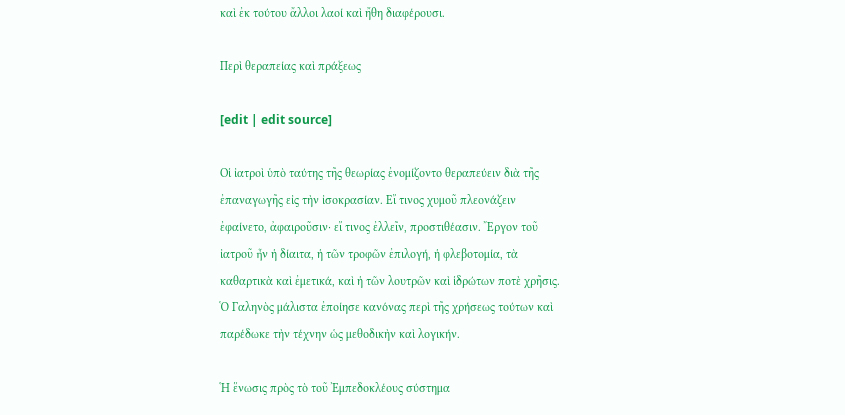καὶ ἐκ τούτου ἄλλοι λαοί καὶ ἤθη διαφέρουσι.

Περὶ θεραπείας καὶ πράξεως

[edit | edit source]

Οἱ ἰατροὶ ὑπὸ ταύτης τῆς θεωρίας ἐνομίζοντο θεραπεύειν διὰ τῆς ἐπαναγωγῆς εἰς τὴν ἰσοκρασίαν. Εἴ τινος χυμοῦ πλεονάζειν ἐφαίνετο, ἀφαιροῦσιν· εἴ τινος ἐλλεῖν, προστιθέασιν. Ἔργον τοῦ ἰατροῦ ἦν ἡ δίαιτα, ἡ τῶν τροφῶν ἐπιλογή, ἡ φλεβοτομία, τὰ καθαρτικὰ καὶ ἐμετικά, καὶ ἡ τῶν λουτρῶν καὶ ἱδρώτων ποτὲ χρῆσις. Ὁ Γαληνὸς μάλιστα ἐποίησε κανόνας περὶ τῆς χρήσεως τούτων καὶ παρέδωκε τὴν τέχνην ὡς μεθοδικὴν καὶ λογικήν.

Ἡ ἕνωσις πρὸς τὸ τοῦ Ἐμπεδοκλέους σύστημα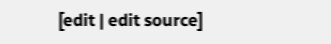[edit | edit source]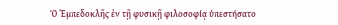Ὁ Ἐμπεδοκλῆς ἐν τῇ φυσικῇ φιλοσοφίᾳ ὑπεστήσατο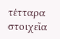τέτταρα στοιχεῖα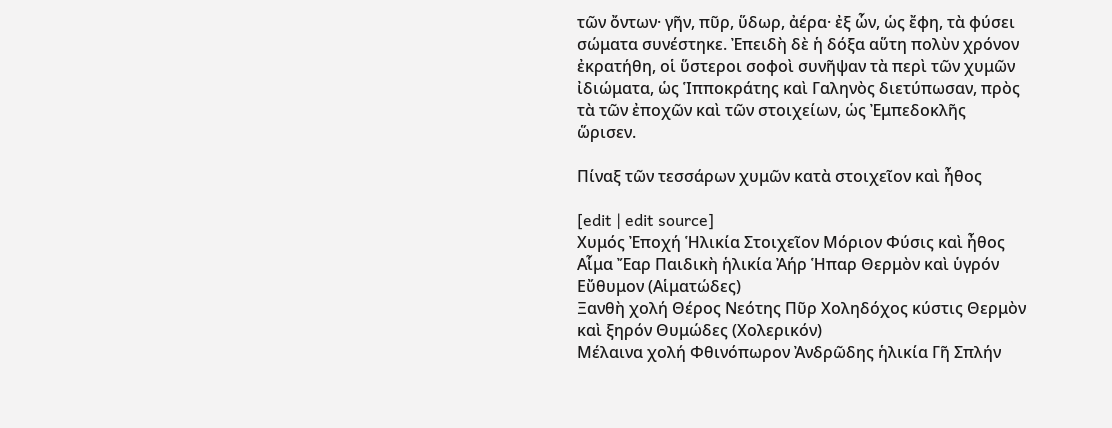τῶν ὄντων· γῆν, πῦρ, ὕδωρ, ἀέρα· ἐξ ὧν, ὡς ἔφη, τὰ φύσει σώματα συνέστηκε. Ἐπειδὴ δὲ ἡ δόξα αὕτη πολὺν χρόνον ἐκρατήθη, οἱ ὕστεροι σοφοὶ συνῆψαν τὰ περὶ τῶν χυμῶν ἰδιώματα, ὡς Ἱπποκράτης καὶ Γαληνὸς διετύπωσαν, πρὸς τὰ τῶν ἐποχῶν καὶ τῶν στοιχείων, ὡς Ἐμπεδοκλῆς ὥρισεν.

Πίναξ τῶν τεσσάρων χυμῶν κατὰ στοιχεῖον καὶ ἦθος

[edit | edit source]
Χυμός Ἐποχή Ἡλικία Στοιχεῖον Μόριον Φύσις καὶ ἦθος
Αἷμα Ἔαρ Παιδικὴ ἡλικία Ἀήρ Ἡπαρ Θερμὸν καὶ ὑγρόν Εὔθυμον (Αἱματώδες)
Ξανθὴ χολή Θέρος Νεότης Πῦρ Χοληδόχος κύστις Θερμὸν καὶ ξηρόν Θυμώδες (Χολερικόν)
Μέλαινα χολή Φθινόπωρον Ἀνδρῶδης ἡλικία Γῆ Σπλήν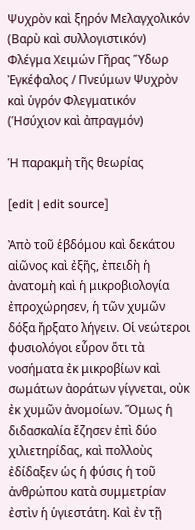Ψυχρὸν καὶ ξηρόν Μελαγχολικόν (Βαρὺ καὶ συλλογιστικόν)
Φλέγμα Χειμών Γῆρας Ὕδωρ Ἐγκέφαλος / Πνεύμων Ψυχρὸν καὶ ὑγρόν Φλεγματικόν (Ἡσύχιον καὶ ἀπραγμόν)

Ἡ παρακμὴ τῆς θεωρίας

[edit | edit source]

Ἀπὸ τοῦ ἑβδόμου καὶ δεκάτου αἰῶνος καὶ ἐξῆς, ἐπειδὴ ἡ ἀνατομὴ καὶ ἡ μικροβιολογία ἐπροχώρησεν, ἡ τῶν χυμῶν δόξα ἤρξατο λήγειν. Οἱ νεώτεροι φυσιολόγοι εὗρον ὅτι τὰ νοσήματα ἐκ μικροβίων καὶ σωμάτων ἀοράτων γίγνεται, οὐκ ἐκ χυμῶν ἀνομοίων. Ὅμως ἡ διδασκαλία ἔζησεν ἐπὶ δύο χιλιετηρίδας, καὶ πολλοὺς ἐδίδαξεν ὡς ἡ φύσις ἡ τοῦ ἀνθρώπου κατὰ συμμετρίαν ἐστὶν ἡ ὑγιεστάτη. Καὶ ἐν τῇ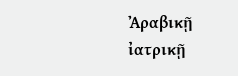Ἀραβικῇ ἰατρικῇ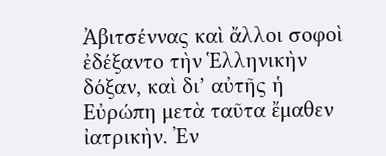Ἀβιτσέννας καὶ ἄλλοι σοφοὶ ἐδέξαντο τὴν Ἑλληνικὴν δόξαν, καὶ δι’ αὐτῆς ἡ Εὐρώπη μετὰ ταῦτα ἔμαθεν ἰατρικὴν. Ἐν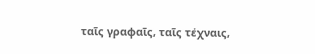ταῖς γραφαῖς, ταῖς τέχναις,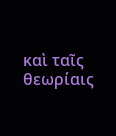καὶ ταῖς θεωρίαις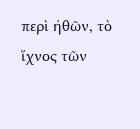περὶ ἠθῶν, τὸ ἴχνος τῶν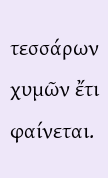τεσσάρων χυμῶν ἔτι φαίνεται.